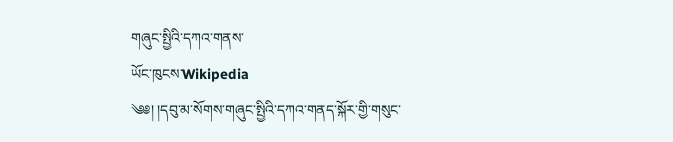གཞུང་སྤྱིའི་དཀའ་གནས་
ཡོང་ཁུངས་Wikipedia
༄༅། །དབུ་མ་སོགས་གཞུང་སྤྱིའི་དཀའ་གནད་སྐོར་གྱི་གསུང་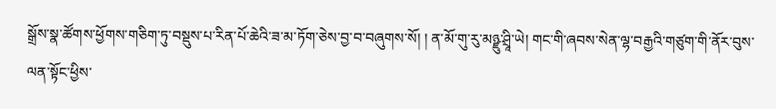སྒྲོས་སྣ་ཚོགས་ཕྱོགས་གཅིག་ཏུ་བསྡུས་པ་རིན་པོ་ཆེའི་ཟ་མ་ཏོག་ཅེས་བྱ་བ་བཞུགས་སོ། ། ན་མོ་གུ་རུ་མཉྫུ་ཤྲཱི་ཡེ། གང་གི་ཞབས་སེན་ལྷ་བརྒྱའི་གཙུག་གི་ནོར་བུས་ལན་སྟོང་ཕྱིས་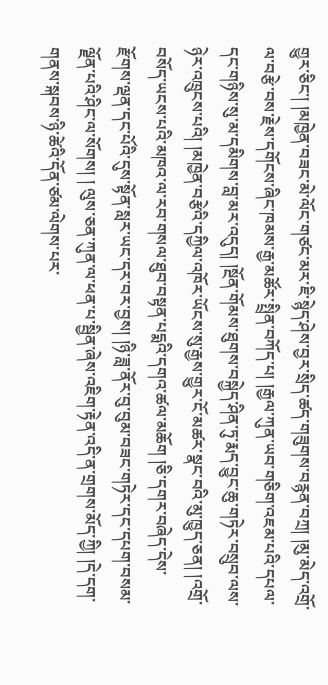གྱུར་ཅིང་། །མཁྱེན་བཟང་མེ་ལོང་གཙང་མར་ཇི་སྙེད་ཤེས་བྱར་སྲིད་ཚད་གཟུགས་བརྙན་བཀྲ། །མུ་མེད་འགྲོ་ལ་བརྩེ་བས་རྗེས་དགོངས་ཞིང་ཁམས་རྒྱ་མཚོར་སྤྲིན་བཀོད་པ། །རྒྱལ་ཀུན་ཡབ་གཅིག་འཇམ་པའི་དཔལ་དང་གཉིས་སུ་མ་དམིགས་བླ་མར་འདུད། །སྔོན་གོམས་ཐུགས་བསྐྱེད་ཤིན་ཏུ་རྨད་བྱུང་ཆུ་གཏེར་བསྲུབ་ལས་ཉེར་འཁྲུངས་པའི། །མཁྱེན་བརྩེའི་དཀྱིལ་འཁོར་ཡོངས་སུ་རྒྱས་གྱུར་ངོ་མཚར་སྣང་བའི་མུ་ཁྱུད་ཅན། །འགྲོ་བསོད་ཡངས་པའི་མཁའ་ལ་རབ་གསལ་ཐུབ་བསྟན་པདྨའི་དགའ་ཚལ་མཆོག །ཅི་དགར་བཞེད་དེས་རྫོགས་ལྡན་དང་པོའི་དུས་སྟོན་སླར་ཡང་དར་བར་བྱས། །ཉི་ཟླ་ནོར་བུ་བུམ་བཟང་གཏེར་དང་དཔག་བསམ་ལྗོན་པའི་ཤིང་ལ་སོགས། ། ལུས་ཅན་ཀུན་ལ་ཕན་པ་སྦྱིན་ཞེས་འཇིག་རྟེན་འདི་ན་གྲགས་མོད་ཀྱི། །དེ་དག་གནས་སྐབས་ཉི་ཚེའི་དོན་ཙམ་ལེགས་པར་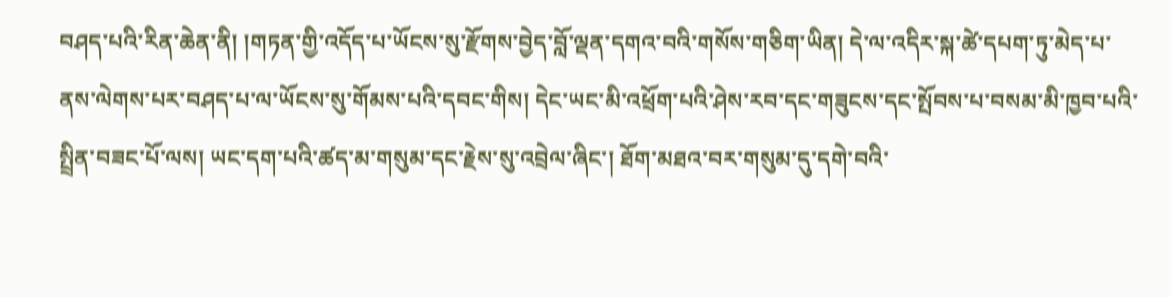བཤད་པའི་རིན་ཆེན་ནི། །གཏན་གྱི་འདོད་པ་ཡོངས་སུ་རྫོགས་བྱེད་བློ་ལྡན་དགའ་བའི་གསོས་གཅིག་ཡིན། དེ་ལ་འདིར་སྐ་ཚེ་དཔག་ཏུ་མེད་པ་ནས་ལེགས་པར་བཤད་པ་ལ་ཡོངས་སུ་གོམས་པའི་དབང་གིས། དེང་ཡང་མི་འཕྲོག་པའི་ཤེས་རབ་དང་གཟུངས་དང་སྤོབས་པ་བསམ་མི་ཁྱབ་པའི་སྤྲིན་བཟང་པོ་ལས། ཡང་དག་པའི་ཚད་མ་གསུམ་དང་རྗེས་སུ་འབྲེལ་ཞིང་། ཐོག་མཐའ་བར་གསུམ་དུ་དགེ་བའི་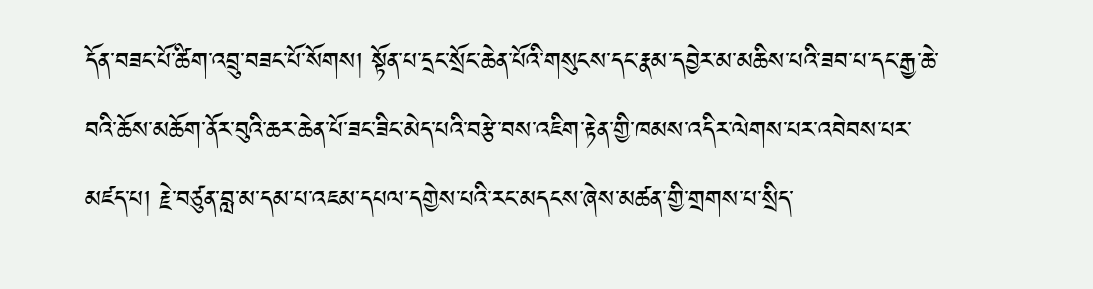དོན་བཟང་པོ་ཚིག་འབྲུ་བཟང་པོ་སོགས། སྟོན་པ་དྲང་སྲོང་ཆེན་པོའི་གསུངས་དང་རྣམ་དབྱེར་མ་མཆིས་པའི་ཟབ་པ་དང་རྒྱ་ཆེ་བའི་ཆོས་མཆོག་ནོར་བུའི་ཆར་ཆེན་པོ་ཟང་ཟིང་མེད་པའི་བརྩེ་བས་འཇིག་རྟེན་གྱི་ཁམས་འདིར་ལེགས་པར་འབེབས་པར་མཛད་པ། རྗེ་བཙུན་བླ་མ་དམ་པ་འཇམ་དཔལ་དགྱེས་པའི་རང་མདངས་ཞེས་མཚན་གྱི་གྲགས་པ་སྲིད་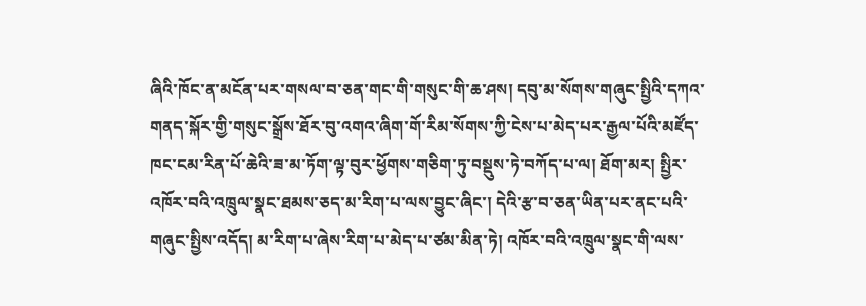ཞིའི་ཁོང་ན་མངོན་པར་གསལ་བ་ཅན་གང་གི་གསུང་གི་ཆ་ཤས། དབུ་མ་སོགས་གཞུང་སྤྱིའི་དཀའ་གནད་སྐོར་གྱི་གསུང་སྒྲོས་ཐོར་བུ་འགའ་ཞིག་གོ་རིམ་སོགས་ཀྱི་ངེས་པ་མེད་པར་རྒྱལ་པོའི་མཛོད་ཁང་ངམ་རིན་པོ་ཆེའི་ཟ་མ་ཏོག་ལྟ་བུར་ཕྱོགས་གཅིག་ཏུ་བསྡུས་ཏེ་བཀོད་པ་ལ། ཐོག་མར། སྤྱིར་འཁོར་བའི་འཁྲུལ་སྣང་ཐམས་ཅད་མ་རིག་པ་ལས་བྱུང་ཞིང་། དེའི་རྩ་བ་ཅན་ཡིན་པར་ནང་པའི་གཞུང་སྤྱིས་འདོད། མ་རིག་པ་ཞེས་རིག་པ་མེད་པ་ཙམ་མིན་ཏེ། འཁོར་བའི་འཁྲུལ་སྣང་གི་ལས་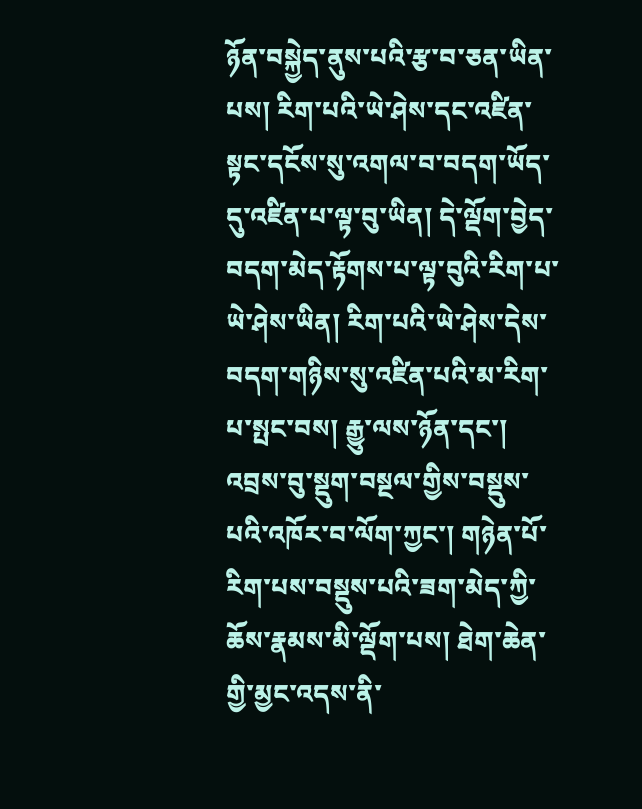ཉོན་བསྐྱེད་ནུས་པའི་རྩ་བ་ཅན་ཡིན་པས། རིག་པའི་ཡེ་ཤེས་དང་འཛིན་སྟང་དངོས་སུ་འགལ་བ་བདག་ཡོད་དུ་འཛིན་པ་ལྟ་བུ་ཡིན། དེ་ལྡོག་བྱེད་བདག་མེད་རྟོགས་པ་ལྟ་བུའི་རིག་པ་ཡེ་ཤེས་ཡིན། རིག་པའི་ཡེ་ཤེས་དེས་བདག་གཉིས་སུ་འཛིན་པའི་མ་རིག་པ་སྤང་བས། རྒྱུ་ལས་ཉོན་དང་། འབྲས་བུ་སྡུག་བསྔལ་གྱིས་བསྡུས་པའི་འཁོར་བ་ལོག་ཀྱང་། གཉེན་པོ་རིག་པས་བསྡུས་པའི་ཟག་མེད་ཀྱི་ཆོས་རྣམས་མི་ལྡོག་པས། ཐེག་ཆེན་གྱི་མྱང་འདས་ནི་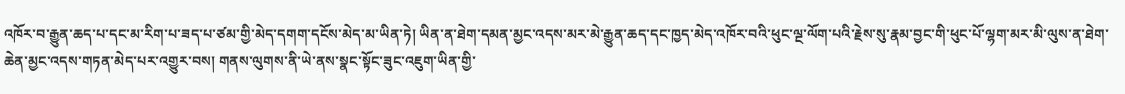འཁོར་བ་རྒྱུན་ཆད་པ་དང་མ་རིག་པ་ཟད་པ་ཙམ་གྱི་མེད་དགག་དངོས་མེད་མ་ཡིན་ཏེ། ཡིན་ན་ཐེག་དམན་མྱང་འདས་མར་མེ་རྒྱུན་ཆད་དང་ཁྱད་མེད་འཁོར་བའི་ཕུང་ལྔ་ལོག་པའི་རྗེས་སུ་རྣམ་བྱང་གི་ཕུང་པོ་ལྷག་མར་མི་ལུས་ན་ཐེག་ཆེན་མྱང་འདས་གཏན་མེད་པར་འགྱུར་བས། གནས་ལུགས་ནི་ཡེ་ནས་སྣང་སྟོང་ཟུང་འཇུག་ཡིན་གྱི་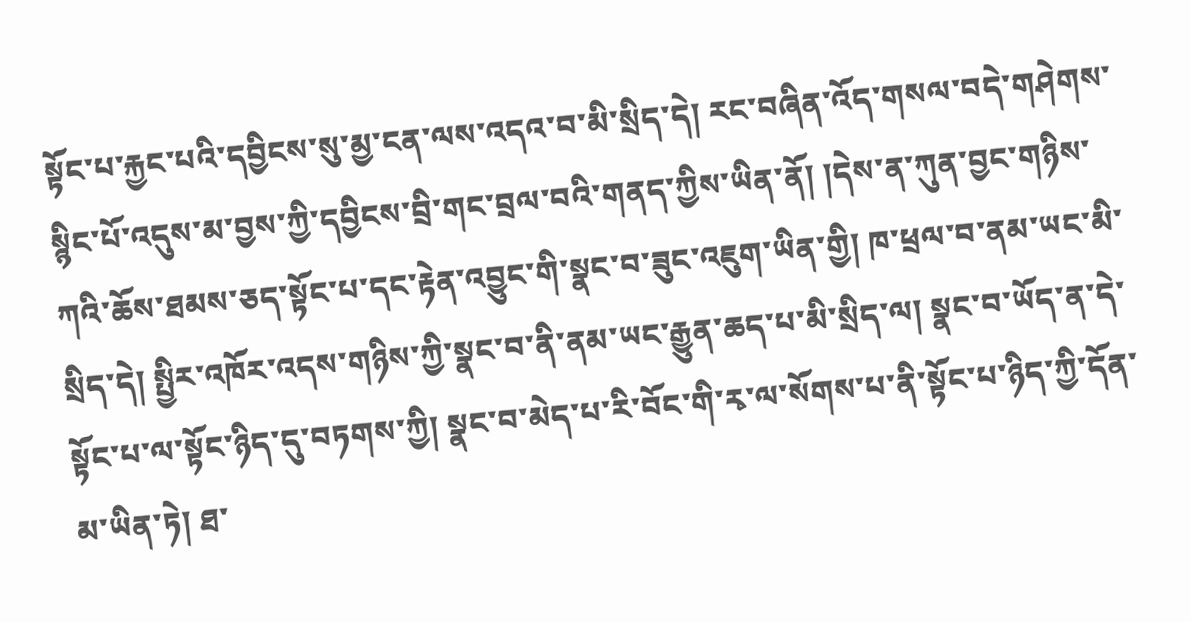སྟོང་པ་རྐྱང་པའི་དབྱིངས་སུ་མྱ་ངན་ལས་འདའ་བ་མི་སྲིད་དེ། རང་བཞིན་འོད་གསལ་བདེ་གཤེགས་སྙིང་པོ་འདུས་མ་བྱས་ཀྱི་དབྱིངས་བྲི་གང་བྲལ་བའི་གནད་ཀྱིས་ཡིན་ནོ། །དེས་ན་ཀུན་བྱང་གཉིས་ཀའི་ཆོས་ཐམས་ཅད་སྟོང་པ་དང་རྟེན་འབྱུང་གི་སྣང་བ་ཟུང་འཇུག་ཡིན་གྱི། ཁ་ཕྲལ་བ་ནམ་ཡང་མི་སྲིད་དེ། སྤྱིར་འཁོར་འདས་གཉིས་ཀྱི་སྣང་བ་ནི་ནམ་ཡང་རྒྱུན་ཆད་པ་མི་སྲིད་ལ། སྣང་བ་ཡོད་ན་དེ་སྟོང་པ་ལ་སྟོང་ཉིད་དུ་བཏགས་ཀྱི། སྣང་བ་མེད་པ་རི་བོང་གི་རྭ་ལ་སོགས་པ་ནི་སྟོང་པ་ཉིད་ཀྱི་དོན་མ་ཡིན་ཏེ། ཐ་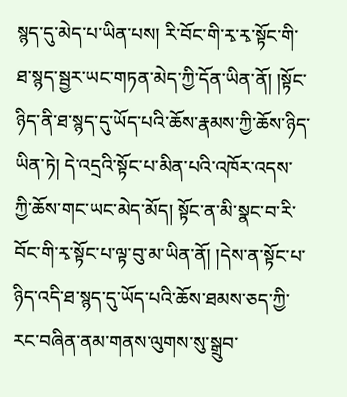སྙད་དུ་མེད་པ་ཡིན་པས། རི་བོང་གི་རྭ་རྭ་སྟོང་གི་ཐ་སྙད་སྦྱར་ཡང་གཏན་མེད་ཀྱི་དོན་ཡིན་ནོ། །སྟོང་ཉིད་ནི་ཐ་སྙད་དུ་ཡོད་པའི་ཆོས་རྣམས་ཀྱི་ཆོས་ཉིད་ཡིན་ཏེ། དེ་འདྲའི་སྟོང་པ་མིན་པའི་འཁོར་འདས་ཀྱི་ཆོས་གང་ཡང་མེད་མོད། སྟོང་ན་མི་སྣང་བ་རི་བོང་གི་རྭ་སྟོང་པ་ལྟ་བུ་མ་ཡིན་ནོ། །དེས་ན་སྟོང་པ་ཉིད་འདི་ཐ་སྙད་དུ་ཡོད་པའི་ཆོས་ཐམས་ཅད་ཀྱི་རང་བཞིན་ནམ་གནས་ལུགས་སུ་སྒྲུབ་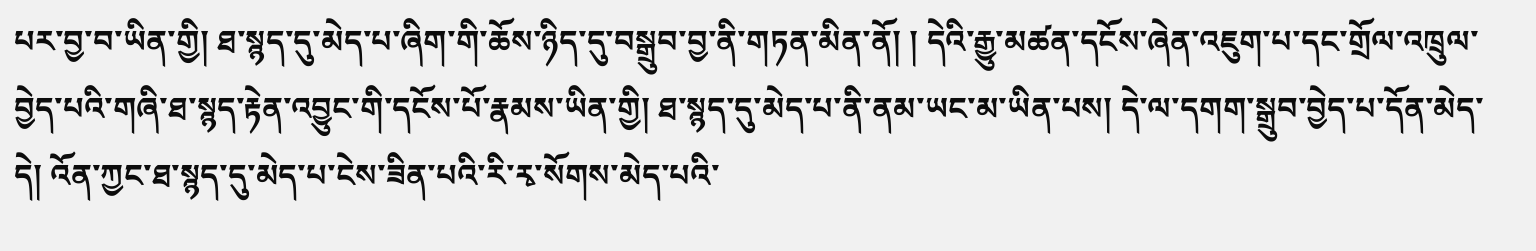པར་བྱ་བ་ཡིན་གྱི། ཐ་སྙད་དུ་མེད་པ་ཞིག་གི་ཆོས་ཉིད་དུ་བསྒྲུབ་བྱ་ནི་གཏན་མིན་ནོ། ། དེའི་རྒྱུ་མཚན་དངོས་ཞེན་འཇུག་པ་དང་གྲོལ་འཁྲུལ་བྱེད་པའི་གཞི་ཐ་སྙད་རྟེན་འབྱུང་གི་དངོས་པོ་རྣམས་ཡིན་གྱི། ཐ་སྙད་དུ་མེད་པ་ནི་ནམ་ཡང་མ་ཡིན་པས། དེ་ལ་དགག་སྒྲུབ་བྱེད་པ་དོན་མེད་དེ། འོན་ཀྱང་ཐ་སྙད་དུ་མེད་པ་ངེས་ཟིན་པའི་རི་རྭ་སོགས་མེད་པའི་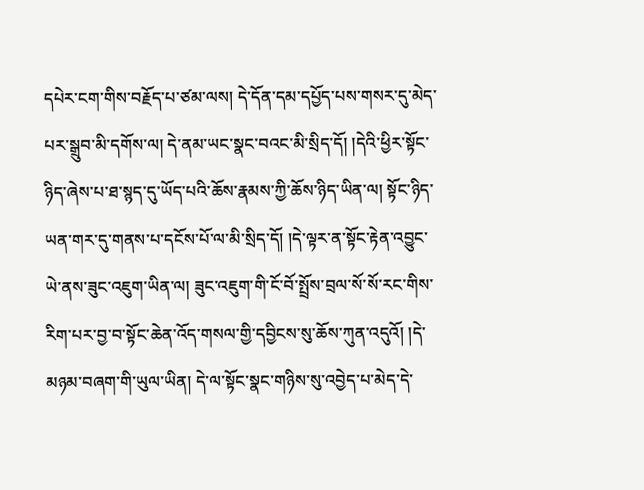དཔེར་ངག་གིས་བརྗོད་པ་ཙམ་ལས། དེ་དོན་དམ་དཔྱོད་པས་གསར་དུ་མེད་པར་སྒྲུབ་མི་དགོས་ལ། དེ་ནམ་ཡང་སྣང་བའང་མི་སྲིད་དོ། །དེའི་ཕྱིར་སྟོང་ཉིད་ཞེས་པ་ཐ་སྙད་དུ་ཡོད་པའི་ཆོས་རྣམས་ཀྱི་ཆོས་ཉིད་ཡིན་ལ། སྟོང་ཉིད་ཡན་གར་དུ་གནས་པ་དངོས་པོ་ལ་མི་སྲིད་དོ། །དེ་ལྟར་ན་སྟོང་རྟེན་འབྱུང་ཡེ་ནས་ཟུང་འཇུག་ཡིན་ལ། ཟུང་འཇུག་གི་ངོ་བོ་སྤྲོས་བྲལ་སོ་སོ་རང་གིས་རིག་པར་བྱ་བ་སྟོང་ཆེན་འོད་གསལ་གྱི་དབྱིངས་སུ་ཆོས་ཀུན་འདུའོ། །དེ་མཉམ་བཞག་གི་ཡུལ་ཡིན། དེ་ལ་སྟོང་སྣང་གཉིས་སུ་འབྱེད་པ་མེད་དེ་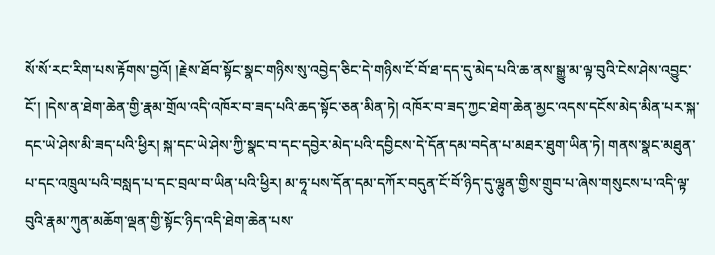སོ་སོ་རང་རིག་པས་རྟོགས་བྱའོ། །རྗེས་ཐོབ་སྟོང་སྣང་གཉིས་སུ་འབྱེད་ཅིང་དེ་གཉིས་ངོ་བོ་ཐ་དད་དུ་མེད་པའི་ཆ་ནས་སྒྱུ་མ་ལྟ་བུའི་ངེས་ཤེས་འབྱུང་ངོ་། །དེས་ན་ཐེག་ཆེན་གྱི་རྣམ་གྲོལ་འདི་འཁོར་བ་ཟད་པའི་ཆད་སྟོང་ཅན་མིན་ཏེ། འཁོར་བ་ཟད་ཀྱང་ཐེག་ཆེན་མྱང་འདས་དངོས་མེད་མིན་པར་སྐ་དང་ཡེ་ཤེས་མི་ཟད་པའི་ཕྱིར། སྐ་དང་ཡེ་ཤེས་ཀྱི་སྣང་བ་དང་དབྱེར་མེད་པའི་དབྱིངས་དེ་དོན་དམ་བདེན་པ་མཐར་ཐུག་ཡིན་ཏེ། གནས་སྣང་མཐུན་པ་དང་འཁྲུལ་པའི་བསླད་པ་དང་བྲལ་བ་ཡིན་པའི་ཕྱིར། མ་ཧཱ་པས་དོན་དམ་དཀོར་བདུན་ངོ་བོ་ཉིད་དུ་ལྷུན་གྱིས་གྲུབ་པ་ཞེས་གསུངས་པ་འདི་ལྟ་བུའི་རྣམ་ཀུན་མཆོག་ལྡན་གྱི་སྟོང་ཉིད་འདི་ཐེག་ཆེན་པས་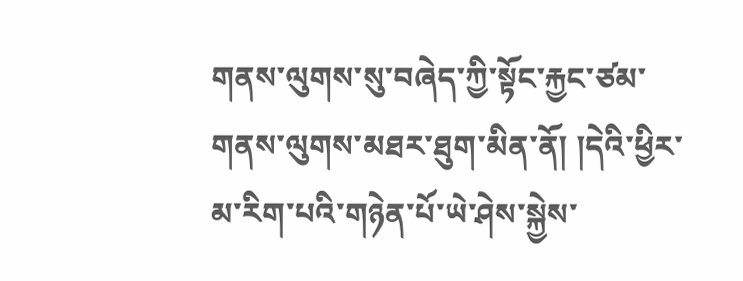གནས་ལུགས་སུ་བཞེད་ཀྱི་སྟོང་རྐྱང་ཙམ་གནས་ལུགས་མཐར་ཐུག་མིན་ནོ། །དེའི་ཕྱིར་མ་རིག་པའི་གཉེན་པོ་ཡེ་ཤེས་སྐྱེས་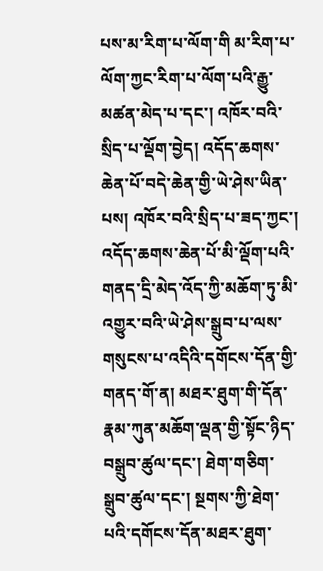པས་མ་རིག་པ་ལོག་གི མ་རིག་པ་ལོག་ཀྱང་རིག་པ་ལོག་པའི་རྒྱུ་མཚན་མེད་པ་དང་། འཁོར་བའི་སྲིད་པ་ལྡོག་བྱེད། འདོད་ཆགས་ཆེན་པོ་བདེ་ཆེན་གྱི་ཡེ་ཤེས་ཡིན་པས། འཁོར་བའི་སྲིད་པ་ཟད་ཀྱང་། འདོད་ཆགས་ཆེན་པོ་མི་ལྡོག་པའི་གནད་དྲི་མེད་འོད་ཀྱི་མཆོག་ཏུ་མི་འགྱུར་བའི་ཡེ་ཤེས་སྒྲུབ་པ་ལས་གསུངས་པ་འདིའི་དགོངས་དོན་གྱི་གནད་གོ་ན། མཐར་ཐུག་གི་དོན་རྣམ་ཀུན་མཆོག་ལྡན་གྱི་སྟོང་ཉིད་བསྒྲུབ་ཚུལ་དང་། ཐེག་གཅིག་སྒྲུབ་ཚུལ་དང་། སྔགས་ཀྱི་ཐེག་པའི་དགོངས་དོན་མཐར་ཐུག་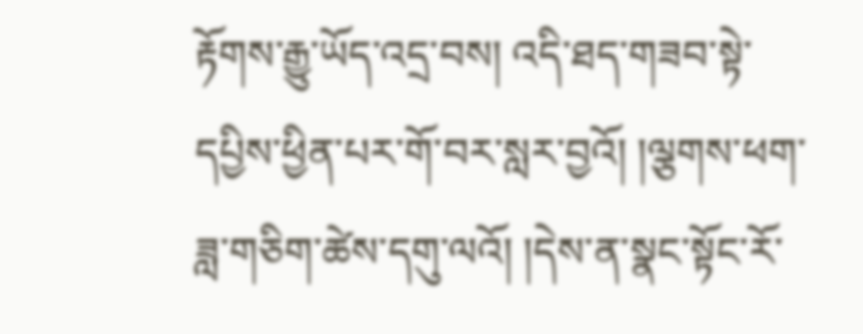རྟོགས་རྒྱུ་ཡོད་འདྲ་བས། འདི་ཐད་གཟབ་སྟེ་དཔྱིས་ཕྱིན་པར་གོ་བར་སླར་བྱའོ། །ལྕགས་ཕག་ཟླ་གཅིག་ཚེས་དགུ་ལའོ། །དེས་ན་སྣང་སྟོང་རོ་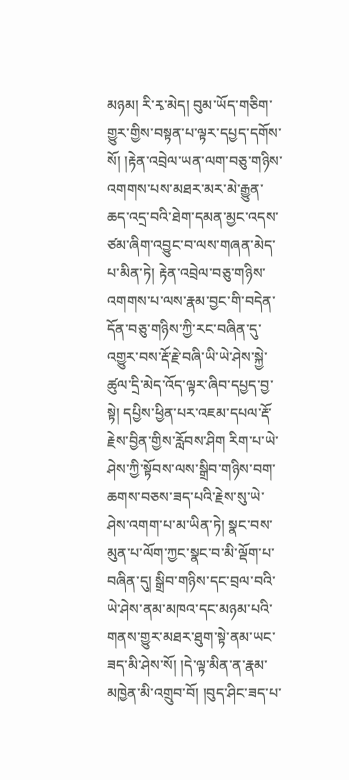མཉམ། རི་རྭ་མེད། བུམ་ཡོད་གཅིག་གྱུར་གྱིས་བསྟན་པ་ལྟར་དཔྱད་དགོས་སོ། །རྟེན་འབྲེལ་ཡན་ལག་བཅུ་གཉིས་འགགས་པས་མཐར་མར་མེ་རྒྱུན་ཆད་འདྲ་བའི་ཐེག་དམན་མྱང་འདས་ཙམ་ཞིག་འབྱུང་བ་ལས་གཞན་མེད་པ་མིན་ཏེ། རྟེན་འབྲེལ་བཅུ་གཉིས་འགགས་པ་ལས་རྣམ་བྱང་གི་བདེན་དོན་བཅུ་གཉིས་ཀྱི་རང་བཞིན་དུ་འགྱུར་བས་རྡོ་རྗེ་བཞི་ཡི་ཡེ་ཤེས་སྐྱེ་ཚུལ་དྲི་མེད་འོད་ལྟར་ཞིབ་དཔྱད་བྱ་སྟེ། དཔྱིས་ཕྱིན་པར་འཇམ་དཔལ་རྡོ་རྗེས་བྱིན་གྱིས་རློབས་ཤིག རིག་པ་ཡེ་ཤེས་ཀྱི་སྟོབས་ལས་སྒྲིབ་གཉིས་བག་ཆགས་བཅས་ཟད་པའི་རྗེས་སུ་ཡེ་ཤེས་འགག་པ་མ་ཡིན་ཏེ། སྣང་བས་མུན་པ་ལོག་ཀྱང་སྣང་བ་མི་ལྡོག་པ་བཞིན་དུ། སྒྲིབ་གཉིས་དང་བྲལ་བའི་ཡེ་ཤེས་ནམ་མཁའ་དང་མཉམ་པའི་གནས་གྱུར་མཐར་ཐུག་སྟེ་ནམ་ཡང་ཟད་མི་ཤེས་སོ། །དེ་ལྟ་མིན་ན་རྣམ་མཁྱེན་མི་འགྲུབ་བོ། །བུད་ཤིང་ཟད་པ་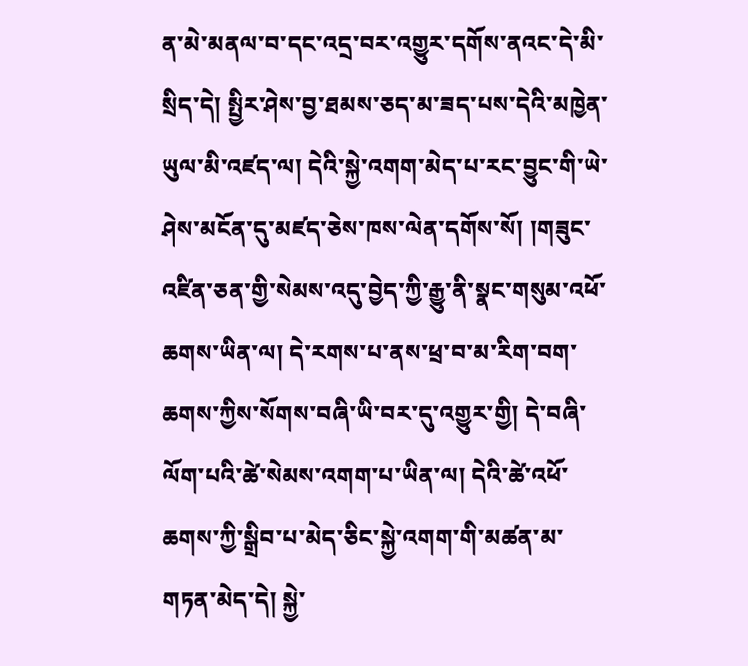ན་མེ་མནལ་བ་དང་འདྲ་བར་འགྱུར་དགོས་ནའང་དེ་མི་སྲིད་དེ། སྤྱིར་ཤེས་བྱ་ཐམས་ཅད་མ་ཟད་པས་དེའི་མཁྱེན་ཡུལ་མི་འཛད་ལ། དེའི་སྐྱེ་འགག་མེད་པ་རང་བྱུང་གི་ཡེ་ཤེས་མངོན་དུ་མཛད་ཅེས་ཁས་ལེན་དགོས་སོ། །གཟུང་འཛིན་ཅན་གྱི་སེམས་འདུ་བྱེད་ཀྱི་རྒྱུ་ནི་སྣང་གསུམ་འཕོ་ཆགས་ཡིན་ལ། དེ་རགས་པ་ནས་ཕྲ་བ་མ་རིག་བག་ཆགས་ཀྱིས་སོགས་བཞི་ཡི་བར་དུ་འགྱུར་གྱི། དེ་བཞི་ལོག་པའི་ཚེ་སེམས་འགག་པ་ཡིན་ལ། དེའི་ཚེ་འཕོ་ཆགས་ཀྱི་སྒྲིབ་པ་མེད་ཅིང་སྐྱེ་འགག་གི་མཚན་མ་གཏན་མེད་དེ། སྐྱེ་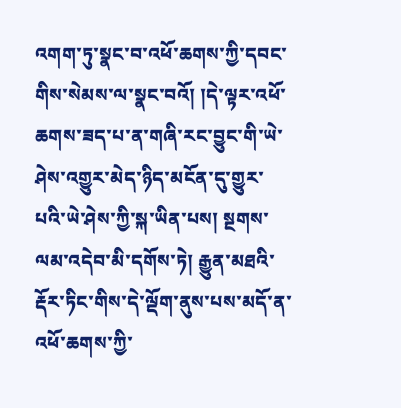འགག་ཏུ་སྣང་བ་འཕོ་ཆགས་ཀྱི་དབང་གིས་སེམས་ལ་སྣང་བའོ། །དེ་ལྟར་འཕོ་ཆགས་ཟད་པ་ན་གཞི་རང་བྱུང་གི་ཡེ་ཤེས་འགྱུར་མེད་ཉིད་མངོན་དུ་གྱུར་པའི་ཡེ་ཤེས་ཀྱི་སྐ་ཡིན་པས། སྔགས་ལམ་འདེབ་མི་དགོས་ཏེ། རྒྱུན་མཐའི་རྡོར་ཏིང་གིས་དེ་ལྡོག་ནུས་པས་མདོ་ན་འཕོ་ཆགས་ཀྱི་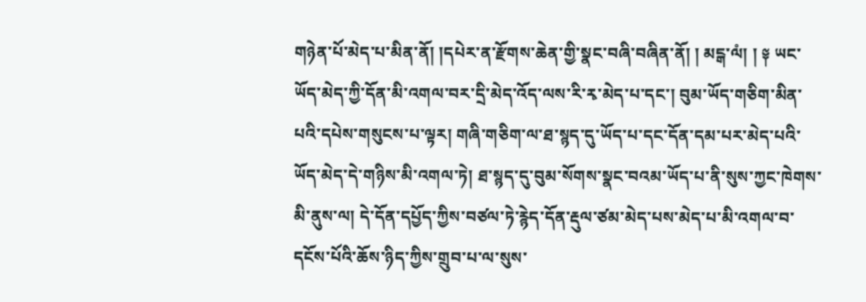གཉེན་པོ་མེད་པ་མིན་ནོ། །དཔེར་ན་རྫོགས་ཆེན་གྱི་སྣང་བཞི་བཞིན་ནོ། ། མངྒ་ལཾ། ། ༈ ཡང་ཡོད་མེད་ཀྱི་དོན་མི་འགལ་བར་དྲི་མེད་འོད་ལས་རི་རྭ་མེད་པ་དང་། བུམ་ཡོད་གཅིག་མིན་པའི་དཔེས་གསུངས་པ་ལྟར། གཞི་གཅིག་ལ་ཐ་སྙད་དུ་ཡོད་པ་དང་དོན་དམ་པར་མེད་པའི་ཡོད་མེད་དེ་གཉིས་མི་འགལ་ཏེ། ཐ་སྙད་དུ་བུམ་སོགས་སྣང་བའམ་ཡོད་པ་ནི་སུས་ཀྱང་ཁེགས་མི་ནུས་ལ། དེ་དོན་དཔྱོད་ཀྱིས་བཙལ་ཏེ་རྙེད་དོན་རྡུལ་ཙམ་མེད་པས་མེད་པ་མི་འགལ་བ་དངོས་པོའི་ཆོས་ཉིད་ཀྱིས་གྲུབ་པ་ལ་སུས་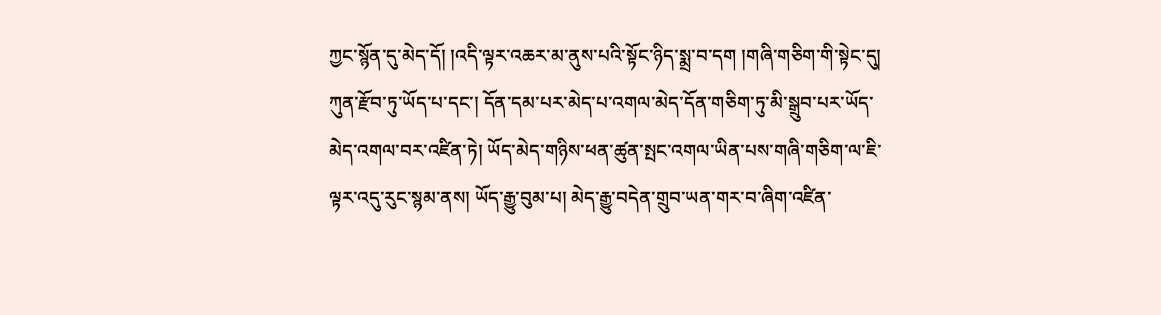ཀྱང་སྙོན་དུ་མེད་དོ། །འདི་ལྟར་འཆར་མ་ནུས་པའི་སྟོང་ཉིད་སྨྲ་བ་དག །གཞི་གཅིག་གི་སྟེང་དུ། ཀུན་རྫོབ་ཏུ་ཡོད་པ་དང་། དོན་དམ་པར་མེད་པ་འགལ་མེད་དོན་གཅིག་ཏུ་མི་སྒྲུབ་པར་ཡོད་མེད་འགལ་བར་འཛིན་ཏེ། ཡོད་མེད་གཉིས་ཕན་ཚུན་སྤང་འགལ་ཡིན་པས་གཞི་གཅིག་ལ་ཇི་ལྟར་འདུ་རུང་སྙམ་ནས། ཡོད་རྒྱུ་བུམ་པ། མེད་རྒྱུ་བདེན་གྲུབ་ཡན་གར་བ་ཞིག་འཛིན་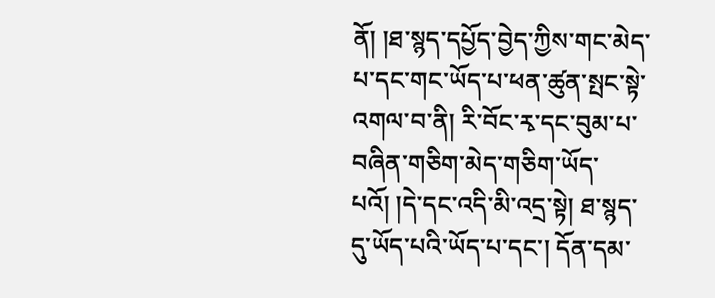ནོ། །ཐ་སྙད་དཔྱོད་བྱེད་ཀྱིས་གང་མེད་པ་དང་གང་ཡོད་པ་ཕན་ཚུན་སྤང་སྟེ་འགལ་བ་ནི། རི་བོང་རྭ་དང་བུམ་པ་བཞིན་གཅིག་མེད་གཅིག་ཡོད་པའོ། །དེ་དང་འདི་མི་འདྲ་སྟེ། ཐ་སྙད་དུ་ཡོད་པའི་ཡོད་པ་དང་། དོན་དམ་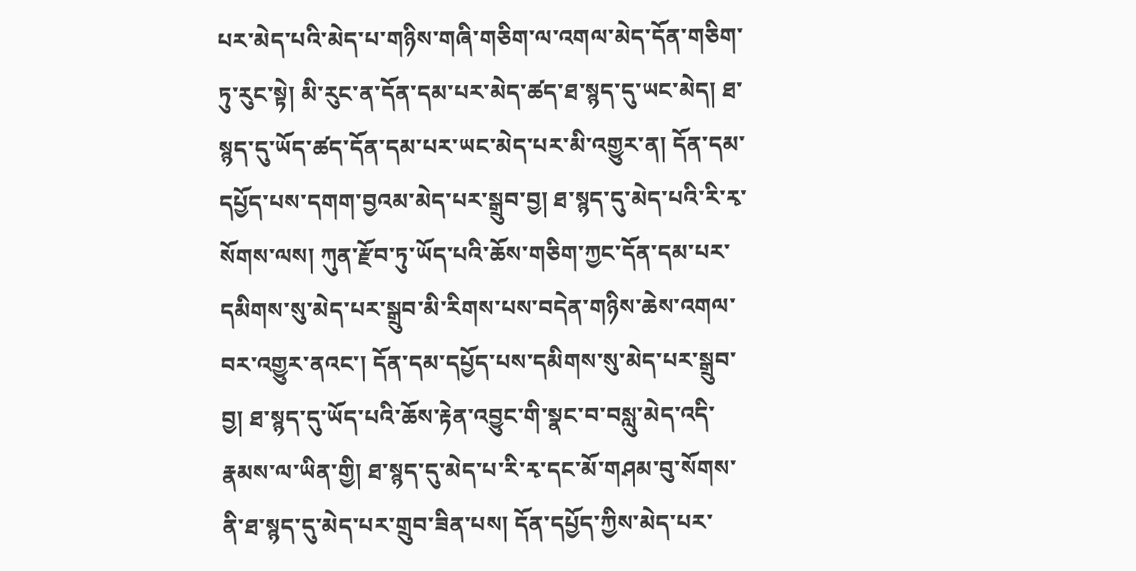པར་མེད་པའི་མེད་པ་གཉིས་གཞི་གཅིག་ལ་འགལ་མེད་དོན་གཅིག་ཏུ་རུང་སྟེ། མི་རུང་ན་དོན་དམ་པར་མེད་ཚད་ཐ་སྙད་དུ་ཡང་མེད། ཐ་སྙད་དུ་ཡོད་ཚད་དོན་དམ་པར་ཡང་མེད་པར་མི་འགྱུར་ན། དོན་དམ་དཔྱོད་པས་དགག་བྱའམ་མེད་པར་སྒྲུབ་བྱ། ཐ་སྙད་དུ་མེད་པའི་རི་རྭ་སོགས་ལས། ཀུན་རྫོབ་ཏུ་ཡོད་པའི་ཆོས་གཅིག་ཀྱང་དོན་དམ་པར་དམིགས་སུ་མེད་པར་སྒྲུབ་མི་རིགས་པས་བདེན་གཉིས་ཆེས་འགལ་བར་འགྱུར་ནའང་། དོན་དམ་དཔྱོད་པས་དམིགས་སུ་མེད་པར་སྒྲུབ་བྱ། ཐ་སྙད་དུ་ཡོད་པའི་ཆོས་རྟེན་འབྱུང་གི་སྣང་བ་བསླུ་མེད་འདི་རྣམས་ལ་ཡིན་གྱི། ཐ་སྙད་དུ་མེད་པ་རི་རྭ་དང་མོ་གཤམ་བུ་སོགས་ནི་ཐ་སྙད་དུ་མེད་པར་གྲུབ་ཟིན་པས། དོན་དཔྱོད་ཀྱིས་མེད་པར་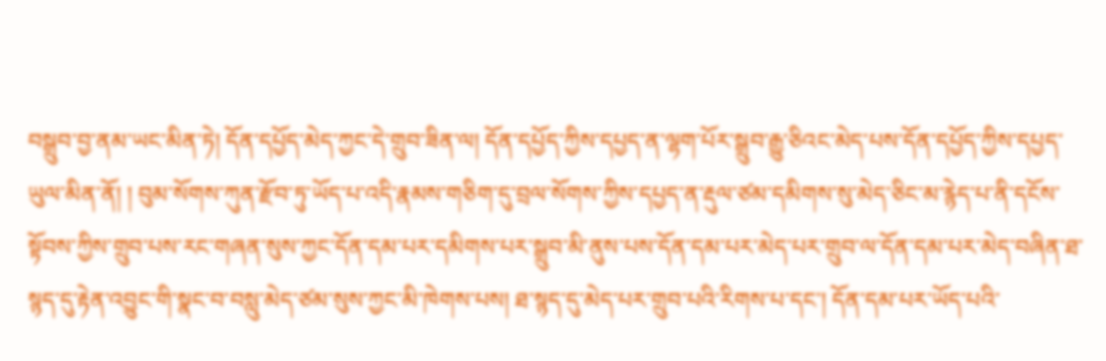བསྒྲུབ་བྱ་ནམ་ཡང་མིན་ཏེ། དོན་དཔྱོད་མེད་ཀྱང་དེ་གྲུབ་ཟིན་ལ། དོན་དཔྱོད་ཀྱིས་དཔྱད་ན་ལྷག་པོར་སྒྲུབ་རྒྱུ་ཅིའང་མེད་པས་དོན་དཔྱོད་ཀྱིས་དཔྱད་ཡུལ་མིན་ནོ། ། བུམ་སོགས་ཀུན་རྫོབ་ཏུ་ཡོད་པ་འདི་རྣམས་གཅིག་དུ་བྲལ་སོགས་ཀྱིས་དཔྱད་ན་རྡུལ་ཙམ་དམིགས་སུ་མེད་ཅིང་མ་རྙེད་པ་ནི་དངོས་སྟོབས་ཀྱིས་གྲུབ་པས་རང་གཞན་སུས་ཀྱང་དོན་དམ་པར་དམིགས་པར་སྒྲུབ་མི་ནུས་པས་དོན་དམ་པར་མེད་པར་གྲུབ་ལ་དོན་དམ་པར་མེད་བཞིན་ཐ་སྙད་དུ་རྟེན་འབྱུང་གི་སྣང་བ་བསླུ་མེད་ཙམ་སུས་ཀྱང་མི་ཁེགས་པས། ཐ་སྙད་དུ་མེད་པར་གྲུབ་པའི་རིགས་པ་དང་། དོན་དམ་པར་ཡོད་པའི་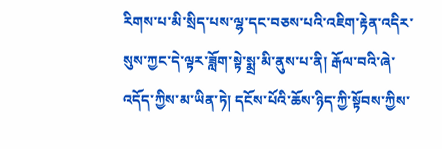རིགས་པ་མི་སྲིད་པས་ལྷ་དང་བཅས་པའི་འཇིག་རྟེན་འདིར་སུས་ཀྱང་དེ་ལྟར་ཟློག་སྟེ་སྨྲ་མི་ནུས་པ་ནི། རྒོལ་བའི་ཞེ་འདོད་ཀྱིས་མ་ཡིན་ཏེ། དངོས་པོའི་ཆོས་ཉིད་ཀྱི་སྟོབས་ཀྱིས་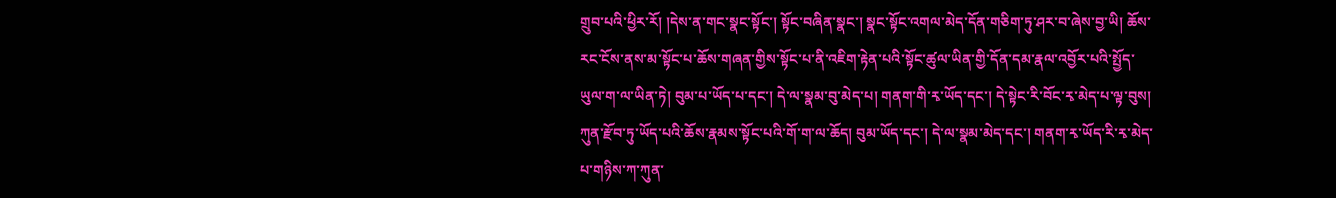གྲུབ་པའི་ཕྱིར་རོ། །དེས་ན་གང་སྣང་སྟོང་། སྟོང་བཞིན་སྣང་། སྣང་སྟོང་འགལ་མེད་དོན་གཅིག་ཏུ་ཤར་བ་ཞེས་བྱ་ཡི། ཆོས་རང་ངོས་ནས་མ་སྟོང་པ་ཆོས་གཞན་གྱིས་སྟོང་པ་ནི་འཇིག་རྟེན་པའི་སྟོང་ཚུལ་ཡིན་གྱི་དོན་དམ་རྣལ་འབྱོར་པའི་སྤྱོད་ཡུལ་ག་ལ་ཡིན་ཏེ། བུམ་པ་ཡོད་པ་དང་། དེ་ལ་སྣམ་བུ་མེད་པ། གནག་གི་རྭ་ཡོད་དང་། དེ་སྟེང་རི་བོང་རྭ་མེད་པ་ལྟ་བུས། ཀུན་རྫོབ་ཏུ་ཡོད་པའི་ཆོས་རྣམས་སྟོང་པའི་གོ་ག་ལ་ཆོད། བུམ་ཡོད་དང་། དེ་ལ་སྣམ་མེད་དང་། གནག་རྭ་ཡོད་རི་རྭ་མེད་པ་གཉིས་ཀ་ཀུན་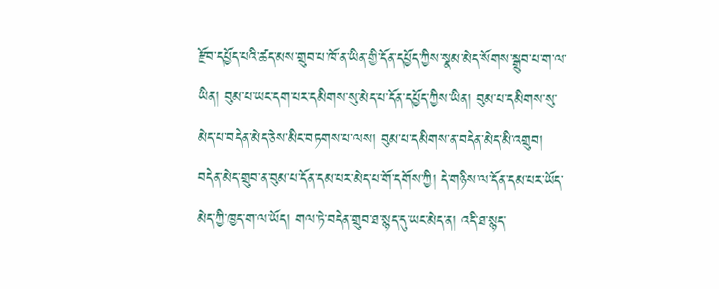རྫོབ་དཔྱོད་པའི་ཚད་མས་གྲུབ་པ་ཁོ་ན་ཡིན་གྱི་དོན་དཔྱོད་ཀྱིས་སྣམ་མེད་སོགས་སྒྲུབ་པ་ག་ལ་ཡིན། བུམ་པ་ཡང་དག་པར་དམིགས་སུ་མེད་པ་དོན་དཔྱོད་ཀྱིས་ཡིན། བུམ་པ་དམིགས་སུ་མེད་པ་བདེན་མེད་ཅེས་མིང་བཏགས་པ་ལས། བུམ་པ་དམིགས་ན་བདེན་མེད་མི་འགྲུབ། བདེན་མེད་གྲུབ་ན་བུམ་པ་དོན་དམ་པར་མེད་པ་གོ་དགོས་ཀྱི། དེ་གཉིས་ལ་དོན་དམ་པར་ཡོད་མེད་ཀྱི་ཁྱད་ག་ལ་ཡོད། གལ་ཏེ་བདེན་གྲུབ་ཐ་སྙད་དུ་ཡང་མེད་ན། འདི་ཐ་སྙད་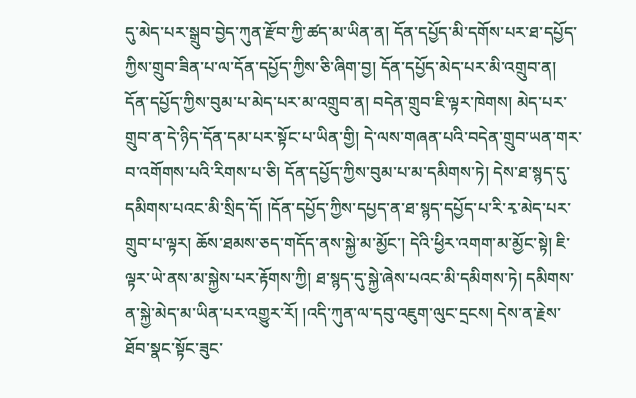དུ་མེད་པར་སྒྲུབ་བྱེད་ཀུན་རྫོབ་ཀྱི་ཚད་མ་ཡིན་ན། དོན་དཔྱོད་མི་དགོས་པར་ཐ་དཔྱོད་ཀྱིས་གྲུབ་ཟིན་པ་ལ་དོན་དཔྱོད་ཀྱིས་ཅི་ཞིག་བྱ། དོན་དཔྱོད་མེད་པར་མི་འགྲུབ་ན། དོན་དཔྱོད་ཀྱིས་བུམ་པ་མེད་པར་མ་འགྲུབ་ན། བདེན་གྲུབ་ཇི་ལྟར་ཁེགས། མེད་པར་གྲུབ་ན་དེ་ཉིད་དོན་དམ་པར་སྟོང་པ་ཡིན་གྱི། དེ་ལས་གཞན་པའི་བདེན་གྲུབ་ཡན་གར་བ་འགོགས་པའི་རིགས་པ་ཅི། དོན་དཔྱོད་ཀྱིས་བུམ་པ་མ་དམིགས་ཏེ། དེས་ཐ་སྙད་དུ་དམིགས་པའང་མི་སྲིད་དོ། །དོན་དཔྱོད་ཀྱིས་དཔྱད་ན་ཐ་སྙད་དཔྱོད་པ་རི་རྭ་མེད་པར་གྲུབ་པ་ལྟར། ཆོས་ཐམས་ཅད་གདོད་ནས་སྐྱེ་མ་མྱོང་། དེའི་ཕྱིར་འགག་མ་མྱོང་སྟེ། ཇི་ལྟར་ཡེ་ནས་མ་སྐྱེས་པར་རྟོགས་ཀྱི། ཐ་སྙད་དུ་སྐྱེ་ཞེས་པའང་མི་དམིགས་ཏེ། དམིགས་ན་སྐྱེ་མེད་མ་ཡིན་པར་འགྱུར་རོ། །འདི་ཀུན་ལ་དབུ་འཇུག་ལུང་དྲངས། དེས་ན་རྗེས་ཐོབ་སྣང་སྟོང་ཟུང་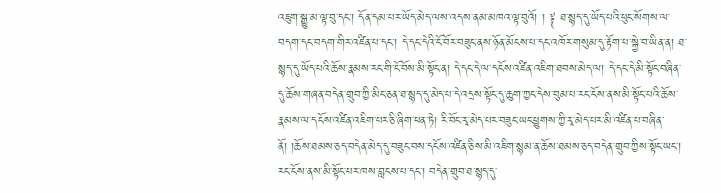འཇུག་སྒྱུ་མ་ལྟ་བུ་དང་། དོན་དམ་པར་ཡོད་མེད་ལས་འདས་ནམ་མཁའ་ལྟ་བུའོ། ། ༈ ཐ་སྙད་དུ་ཡོད་པའི་ཕུང་སོགས་ལ་བདག་དང་བདག་གིར་འཛིན་པ་དང་། དེ་དང་དེའི་ངོ་བོར་བཟུང་ནས་ཉོན་མོངས་པ་དང་འཁོར་གསུམ་དུ་རྟོག་པ་སྐྱེ་བ་ཡིན་ན། ཐ་སྙད་དུ་ཡོད་པའི་ཆོས་རྣམས་རང་གི་ངོ་བོས་མི་སྟོང་ན། དེ་དང་དེ་ལ་དངོས་འཛིན་འཇིག་ཐབས་མེད་ལ། དེ་དང་དེ་མི་སྟོང་བཞིན་དུ་ཆོས་གཞན་བདེན་གྲུབ་ཀྱི་མིང་ཅན་ཐ་སྙད་དུ་མེད་པ་དེ་འདྲས་སྟོང་དུ་ཆུག་ཀྱང་དེས་བུམ་པ་རང་ངོས་ནས་མི་སྟོང་པའི་ཆོས་རྣམས་ལ་དངོས་འཛིན་འཇིག་པར་ཅི་ཞིག་ཕན་ཏེ། རི་བོང་རྭ་མེད་པར་བཟུང་ཡང་ཕྱུགས་ཀྱི་རྭ་མེད་པར་མི་འཛིན་པ་བཞིན་ནོ། །ཆོས་ཐམས་ཅད་བདེན་མེད་དུ་བཟུང་བས་དངོས་འཛིན་ཅིས་མི་འཇིག་སྙམ་ན་ཆོས་ཐམས་ཅད་བདེན་གྲུབ་ཀྱིས་སྟོང་ཡང་། རང་ངོས་ནས་མི་སྟོང་པར་ཁས་བླངས་པ་དང་། བདེན་གྲུབ་ཐ་སྙད་དུ་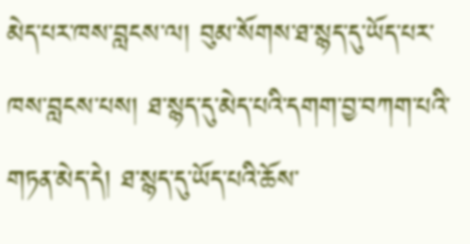མེད་པར་ཁས་བླངས་ལ། བུམ་སོགས་ཐ་སྙད་དུ་ཡོད་པར་ཁས་བླངས་པས། ཐ་སྙད་དུ་མེད་པའི་དགག་བྱ་བཀག་པའི་གཏན་མེད་དེ། ཐ་སྙད་དུ་ཡོད་པའི་ཆོས་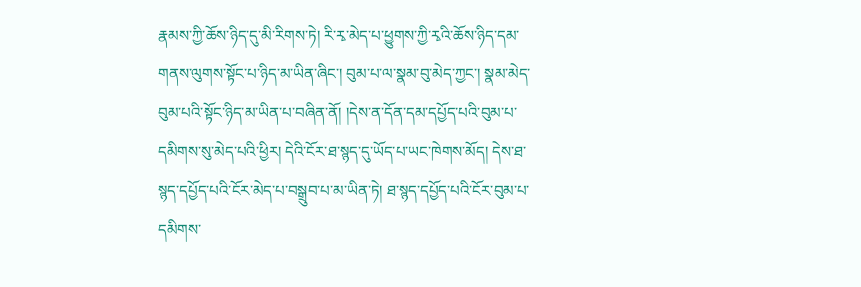རྣམས་ཀྱི་ཆོས་ཉིད་དུ་མི་རིགས་ཏེ། རི་རྭ་མེད་པ་ཕྱུགས་ཀྱི་རྭའི་ཆོས་ཉིད་དམ་གནས་ལུགས་སྟོང་པ་ཉིད་མ་ཡིན་ཞིང་། བུམ་པ་ལ་སྣམ་བུ་མེད་ཀྱང་། སྣམ་མེད་བུམ་པའི་སྟོང་ཉིད་མ་ཡིན་པ་བཞིན་ནོ། །དེས་ན་དོན་དམ་དཔྱོད་པའི་བུམ་པ་དམིགས་སུ་མེད་པའི་ཕྱིར། དེའི་ངོར་ཐ་སྙད་དུ་ཡོད་པ་ཡང་ཁེགས་མོད། དེས་ཐ་སྙད་དཔྱོད་པའི་ངོར་མེད་པ་བསྒྲུབ་པ་མ་ཡིན་ཏེ། ཐ་སྙད་དཔྱོད་པའི་ངོར་བུམ་པ་དམིགས་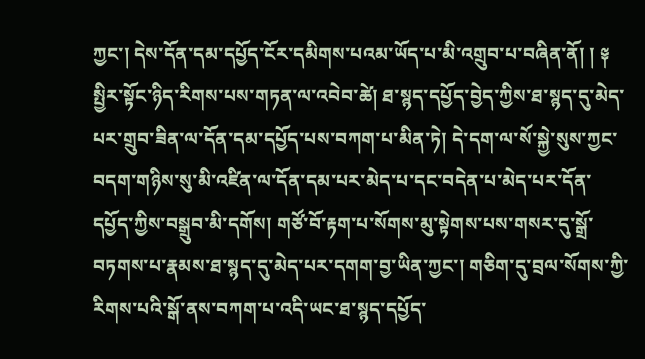ཀྱང་། དེས་དོན་དམ་དཔྱོད་ངོར་དམིགས་པའམ་ཡོད་པ་མི་འགྲུབ་པ་བཞིན་ནོ། ། ༈ སྤྱིར་སྟོང་ཉིད་རིགས་པས་གཏན་ལ་འབེབ་ཚེ། ཐ་སྙད་དཔྱོད་བྱེད་ཀྱིས་ཐ་སྙད་དུ་མེད་པར་གྲུབ་ཟིན་ལ་དོན་དམ་དཔྱོད་པས་བཀག་པ་མིན་ཏེ། དེ་དག་ལ་སོ་སྐྱེ་སུས་ཀྱང་བདག་གཉིས་སུ་མི་འཛིན་ལ་དོན་དམ་པར་མེད་པ་དང་བདེན་པ་མེད་པར་དོན་དཔྱོད་ཀྱིས་བསྒྲུབ་མི་དགོས། གཙོ་བོ་རྟག་པ་སོགས་མུ་སྟེགས་པས་གསར་དུ་སྒྲོ་བཏགས་པ་རྣམས་ཐ་སྙད་དུ་མེད་པར་དགག་བྱ་ཡིན་ཀྱང་། གཅིག་དུ་བྲལ་སོགས་ཀྱི་རིགས་པའི་སྒོ་ནས་བཀག་པ་འདི་ཡང་ཐ་སྙད་དཔྱོད་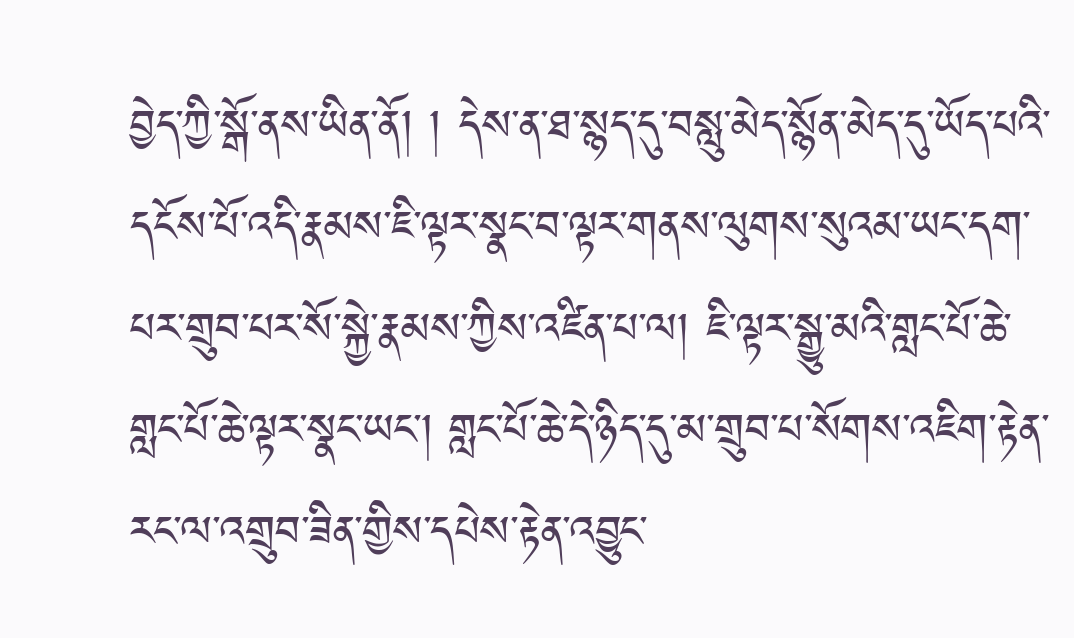བྱེད་ཀྱི་སྒོ་ནས་ཡིན་ནོ། ། དེས་ན་ཐ་སྙད་དུ་བསླུ་མེད་སྙོན་མེད་དུ་ཡོད་པའི་དངོས་པོ་འདི་རྣམས་ཇི་ལྟར་སྣང་བ་ལྟར་གནས་ལུགས་སུའམ་ཡང་དག་པར་གྲུབ་པར་སོ་སྐྱེ་རྣམས་ཀྱིས་འཛིན་པ་ལ། ཇི་ལྟར་སྒྱུ་མའི་གླང་པོ་ཆེ་གླང་པོ་ཆེ་ལྟར་སྣང་ཡང་། གླང་པོ་ཆེ་དེ་ཉིད་དུ་མ་གྲུབ་པ་སོགས་འཇིག་རྟེན་རང་ལ་འགྲུབ་ཟིན་གྱིས་དཔེས་རྟེན་འབྱུང་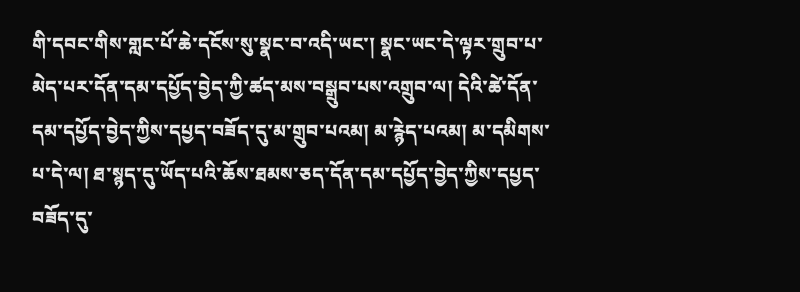གི་དབང་གིས་གླང་པོ་ཆེ་དངོས་སུ་སྣང་བ་འདི་ཡང་། སྣང་ཡང་དེ་ལྟར་གྲུབ་པ་མེད་པར་དོན་དམ་དཔྱོད་བྱེད་ཀྱི་ཚད་མས་བསྒྲུབ་པས་འགྲུབ་ལ། དེའི་ཚེ་དོན་དམ་དཔྱོད་བྱེད་ཀྱིས་དཔྱད་བཟོད་དུ་མ་གྲུབ་པའམ། མ་རྙེད་པའམ། མ་དམིགས་པ་དེ་ལ། ཐ་སྙད་དུ་ཡོད་པའི་ཆོས་ཐམས་ཅད་དོན་དམ་དཔྱོད་བྱེད་ཀྱིས་དཔྱད་བཟོད་དུ་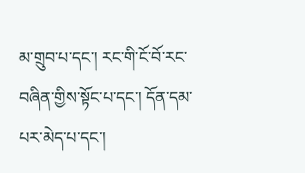མ་གྲུབ་པ་དང་། རང་གི་ངོ་བོ་རང་བཞིན་གྱིས་སྟོང་པ་དང་། དོན་དམ་པར་མེད་པ་དང་།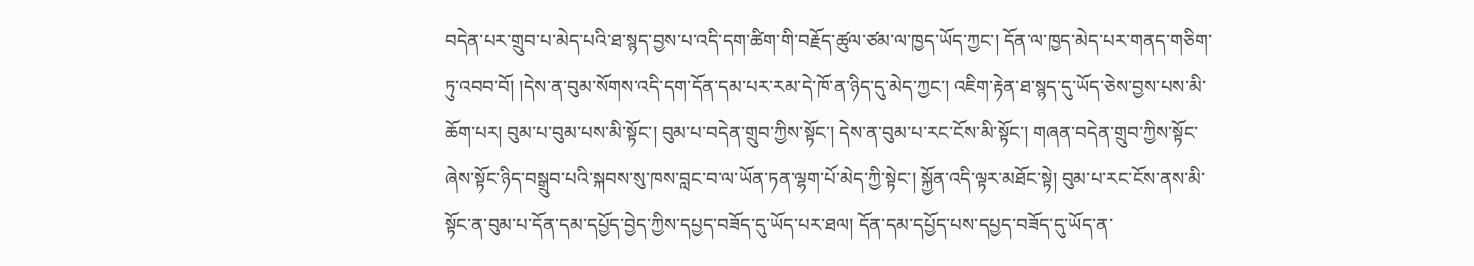བདེན་པར་གྲུབ་པ་མེད་པའི་ཐ་སྙད་བྱས་པ་འདི་དག་ཚིག་གི་བརྗོད་ཚུལ་ཙམ་ལ་ཁྱད་ཡོད་ཀྱང་། དོན་ལ་ཁྱད་མེད་པར་གནད་གཅིག་ཏུ་འབབ་བོ། །དེས་ན་བུམ་སོགས་འདི་དག་དོན་དམ་པར་རམ་དེ་ཁོ་ན་ཉིད་དུ་མེད་ཀྱང་། འཇིག་རྟེན་ཐ་སྙད་དུ་ཡོད་ཅེས་བྱས་པས་མི་ཆོག་པར། བུམ་པ་བུམ་པས་མི་སྟོང་། བུམ་པ་བདེན་གྲུབ་ཀྱིས་སྟོང་། དེས་ན་བུམ་པ་རང་ངོས་མི་སྟོང་། གཞན་བདེན་གྲུབ་ཀྱིས་སྟོང་ཞེས་སྟོང་ཉིད་བསྒྲུབ་པའི་སྐབས་སུ་ཁས་བླང་བ་ལ་ཡོན་ཏན་ལྷག་པོ་མེད་ཀྱི་སྟེང་། སྐྱོན་འདི་ལྟར་མཐོང་སྟེ། བུམ་པ་རང་ངོས་ནས་མི་སྟོང་ན་བུམ་པ་དོན་དམ་དཔྱོད་བྱེད་ཀྱིས་དཔྱད་བཟོད་དུ་ཡོད་པར་ཐལ། དོན་དམ་དཔྱོད་པས་དཔྱད་བཟོད་དུ་ཡོད་ན་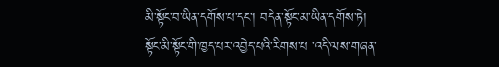མི་སྟོང་བ་ཡིན་དགོས་པ་དང་། བདེན་སྟོང་མ་ཡིན་དགོས་ཏེ། སྟོང་མི་སྟོང་གི་ཁྱད་པར་འབྱེད་པའི་རིགས་པ ་འདི་ལས་གཞན་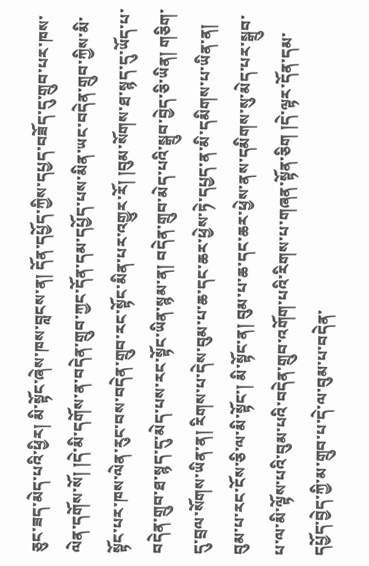ཅུང་ཟད་མེད་པའི་ཕྱིར། མི་སྟོང་ཞེས་ཁས་བླངས་ན། དོན་དཔྱོད་ཀྱིས་དཔྱད་བཟོད་དུ་གྲུབ་པར་ཁས་ལེན་དགོས་སོ། །དེ་མི་དགོས་ན་བདེན་གྲུབ་ཀྱང་དོན་དམ་དཔྱོད་པས་མིན་ཡང་བདེན་གྲུབ་ཀྱིས་མི་སྟོང་པར་ཁས་ལེན་རུང་བས་བདེན་གྲུབ་རང་སྟོང་མིན་པར་འགྱུར་རོ། །བུམ་སོགས་ཐ་སྙད་དུ་ཡོད་པ་བདེན་གྲུབ་ཐ་སྙད་དུ་མེད་པས་རང་སྟོང་ཡིན་སྙམ་ན། བདེན་གྲུབ་མེད་པའི་སྒྲུབ་བྱེད་ཅི་ཡིན། གཅིག་དུ་བྲལ་སོགས་ཡིན་ན། རིགས་པ་དེས་བུམ་པ་ཆ་དང་ཆར་ཕྱེས་ཏེ་དཔྱད་ན་མི་དམིགས་པ་ཡིན་ན། བུམ་པ་རང་ངོས་ཅི་ལ་མི་སྟོང་། མི་སྟོང་ན། བུམ་པ་ཆ་དང་ཆར་ཕྱེས་ནས་དམིགས་སུ་མེད་པར་སྒྲུབ་པ་ལ་མི་ལྟོས་པའི་བུམ་པའི་བདེན་གྲུབ་འགོག་པའི་རིགས་པ་གཞན་སྟོན་ཅིག །དེ་ལྟར་དོན་དམ་དཔྱོད་བྱེད་ཀྱི་མ་གྲུབ་པ་དེ་ལ་བུམ་པ་བདེན་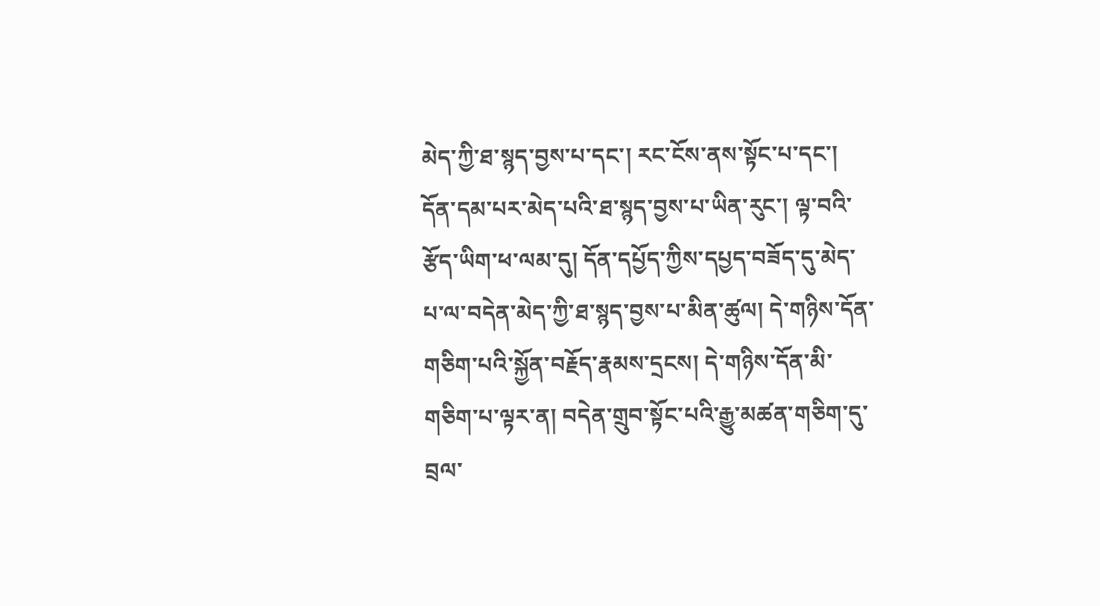མེད་ཀྱི་ཐ་སྙད་བྱས་པ་དང་། རང་ངོས་ནས་སྟོང་པ་དང་། དོན་དམ་པར་མེད་པའི་ཐ་སྙད་བྱས་པ་ཡིན་རུང་། ལྟ་བའི་རྩོད་ཡིག་ཕ་ལམ་དུ། དོན་དཔྱོད་ཀྱིས་དཔྱད་བཟོད་དུ་མེད་པ་ལ་བདེན་མེད་ཀྱི་ཐ་སྙད་བྱས་པ་མིན་ཚུལ། དེ་གཉིས་དོན་གཅིག་པའི་སྐྱོན་བརྗོད་རྣམས་དྲངས། དེ་གཉིས་དོན་མི་གཅིག་པ་ལྟར་ན། བདེན་གྲུབ་སྟོང་པའི་རྒྱུ་མཚན་གཅིག་དུ་བྲལ་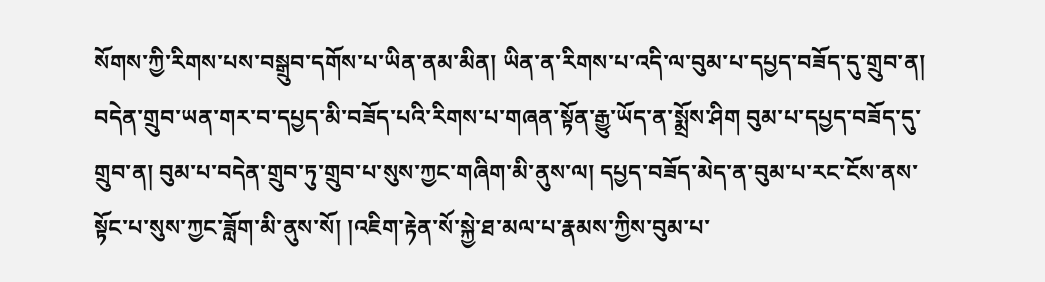སོགས་ཀྱི་རིགས་པས་བསྒྲུབ་དགོས་པ་ཡིན་ནམ་མིན། ཡིན་ན་རིགས་པ་འདི་ལ་བུམ་པ་དཔྱད་བཟོད་དུ་གྲུབ་ན། བདེན་གྲུབ་ཡན་གར་བ་དཔྱད་མི་བཟོད་པའི་རིགས་པ་གཞན་སྟོན་རྒྱུ་ཡོད་ན་སྨྲོས་ཤིག བུམ་པ་དཔྱད་བཟོད་དུ་གྲུབ་ན། བུམ་པ་བདེན་གྲུབ་ཏུ་གྲུབ་པ་སུས་ཀྱང་གཞིག་མི་ནུས་ལ། དཔྱད་བཟོད་མེད་ན་བུམ་པ་རང་ངོས་ནས་སྟོང་པ་སུས་ཀྱང་ཟློག་མི་ནུས་སོ། །འཇིག་རྟེན་སོ་སྐྱེ་ཐ་མལ་པ་རྣམས་ཀྱིས་བུམ་པ་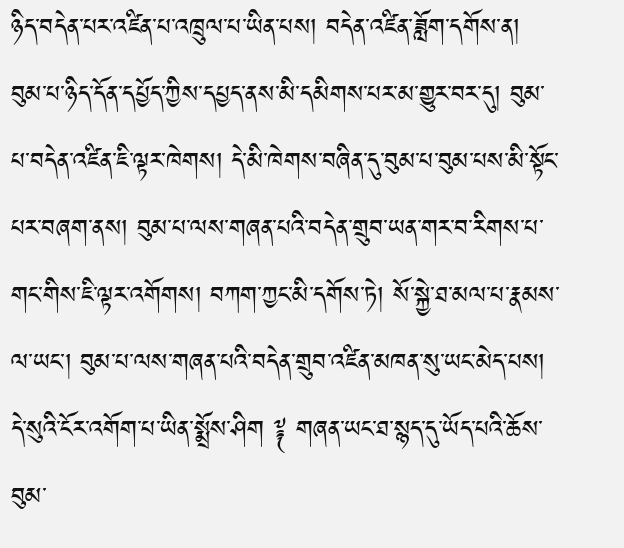ཉིད་བདེན་པར་འཛིན་པ་འཁྲུལ་པ་ཡིན་པས། བདེན་འཛིན་ཟློག་དགོས་ན། བུམ་པ་ཉིད་དོན་དཔྱོད་ཀྱིས་དཔྱད་ནས་མི་དམིགས་པར་མ་གྱུར་བར་དུ། བུམ་པ་བདེན་འཛིན་ཇི་ལྟར་ཁེགས། དེ་མི་ཁེགས་བཞིན་དུ་བུམ་པ་བུམ་པས་མི་སྟོང་པར་བཞག་ནས། བུམ་པ་ལས་གཞན་པའི་བདེན་གྲུབ་ཡན་གར་བ་རིགས་པ་གང་གིས་ཇི་ལྟར་འགོགས། བཀག་ཀྱང་མི་དགོས་ཏེ། སོ་སྐྱེ་ཐ་མལ་པ་རྣམས་ལ་ཡང་། བུམ་པ་ལས་གཞན་པའི་བདེན་གྲུབ་འཛིན་མཁན་སུ་ཡང་མེད་པས། དེ་སུའི་ངོར་འགོག་པ་ཡིན་སྨྲོས་ཤིག ༈ གཞན་ཡང་ཐ་སྙད་དུ་ཡོད་པའི་ཆོས་བུམ་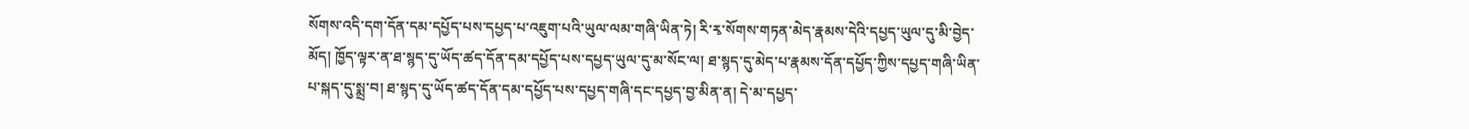སོགས་འདི་དག་དོན་དམ་དཔྱོད་པས་དཔྱད་པ་འཇུག་པའི་ཡུལ་ལམ་གཞི་ཡིན་ཏེ། རི་རྭ་སོགས་གཏན་མེད་རྣམས་དེའི་དཔྱད་ཡུལ་དུ་མི་བྱེད་མོད། ཁྱོད་ལྟར་ན་ཐ་སྙད་དུ་ཡོད་ཚད་དོན་དམ་དཔྱོད་པས་དཔྱད་ཡུལ་དུ་མ་སོང་ལ། ཐ་སྙད་དུ་མེད་པ་རྣམས་དོན་དཔྱོད་ཀྱིས་དཔྱད་གཞི་ཡིན་པ་སྐད་དུ་སྨྲ་བ། ཐ་སྙད་དུ་ཡོད་ཚད་དོན་དམ་དཔྱོད་པས་དཔྱད་གཞི་དང་དཔྱད་བྱ་མིན་ན། དེ་མ་དཔྱད་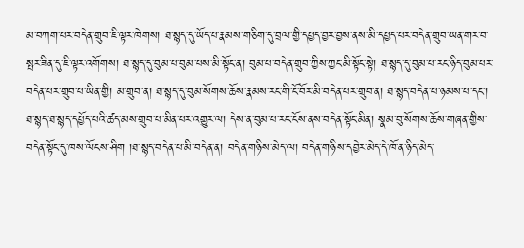མ་བཀག་པར་བདེན་གྲུབ་ཇི་ལྟར་ཁེགས། ཐ་སྙད་དུ་ཡོད་པ་རྣམས་གཅིག་དུ་བྲལ་གྱི་དཔྱད་བྱར་བྱས་ནས་མི་དཔྱད་པར་བདེན་གྲུབ་ཡན་གར་བ་སྤར་ཟིན་དུ་ཇི་ལྟར་འགོགས། ཐ་སྙད་དུ་བུམ་པ་བུམ་པས་མི་སྟོང་ན། བུམ་པ་བདེན་གྲུབ་ཀྱིས་ཀྱང་མི་སྟོང་སྟེ། ཐ་སྙད་དུ་བུམ་པ་རང་ཉིད་བུམ་པར་བདེན་པར་གྲུབ་པ་ཡིན་གྱི། མ་གྲུབ་ན། ཐ་སྙད་དུ་བུམ་སོགས་ཆོས་རྣམས་རང་གི་ངོ་བོར་མི་བདེན་པར་གྲུབ་ན། ཐ་སྙད་བདེན་པ་ཉམས་པ་དང་། ཐ་སྙད་ཐ་སྙད་དཔྱོད་པའི་ཚད་མས་གྲུབ་པ་མིན་པར་འགྱུར་ལ། དེས་ན་བུམ་པ་རང་ངོས་ནས་བདེན་སྟོང་མིན། སྣམ་བུ་སོགས་ཆོས་གཞན་གྱིས་བདེན་སྟོང་དུ་ཁས་ལོངས་ཤིག །ཐ་སྙད་བདེན་པ་མི་བདེན་ན། བདེན་གཉིས་མེད་ལ། བདེན་གཉིས་དབྱེར་མེད་དེ་ཁོ་ན་ཉིད་མེད་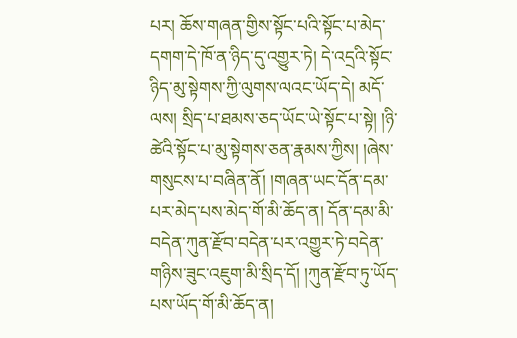པར། ཆོས་གཞན་གྱིས་སྟོང་པའི་སྟོང་པ་མེད་དགག་དེ་ཁོ་ན་ཉིད་དུ་འགྱུར་ཏེ། དེ་འདྲའི་སྟོང་ཉིད་མུ་སྟེགས་ཀྱི་ལུགས་ལའང་ཡོད་དེ། མདོ་ལས། སྲིད་པ་ཐམས་ཅད་ཡོང་ཡེ་སྟོང་པ་སྟེ། །ཉི་ཚེའི་སྟོང་པ་མུ་སྟེགས་ཅན་རྣམས་ཀྱིས། །ཞེས་གསུངས་པ་བཞིན་ནོ། །གཞན་ཡང་དོན་དམ་པར་མེད་པས་མེད་གོ་མི་ཆོད་ན། དོན་དམ་མི་བདེན་ཀུན་རྫོབ་བདེན་པར་འགྱུར་ཏེ་བདེན་གཉིས་ཟུང་འཇུག་མི་སྲིད་དོ། །ཀུན་རྫོབ་ཏུ་ཡོད་པས་ཡོད་གོ་མི་ཆོད་ན།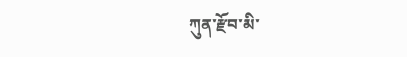ཀུན་རྫོབ་མི་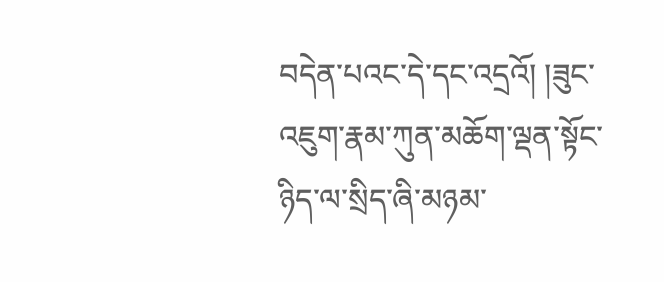བདེན་པའང་དེ་དང་འདྲའོ། །ཟུང་འཇུག་རྣམ་ཀུན་མཆོག་ལྡན་སྟོང་ཉིད་ལ་སྲིད་ཞི་མཉམ་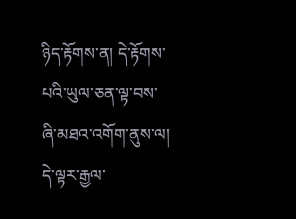ཉིད་རྟོགས་ན། དེ་རྟོགས་པའི་ཡུལ་ཅན་ལྟ་བས་ཞི་མཐའ་འགོག་ནུས་ལ། དེ་ལྟར་རྒྱལ་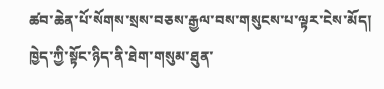ཚབ་ཆེན་པོ་སོགས་སྲས་བཅས་རྒྱལ་བས་གསུངས་པ་ལྟར་ངེས་མོད། ཁྱེད་ཀྱི་སྟོང་ཉིད་ནི་ཐེག་གསུམ་ཐུན་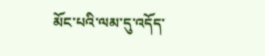མོང་པའི་ལམ་དུ་འདོད་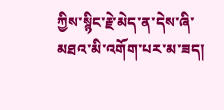ཀྱིས་སྙིང་རྗེ་མེད་ན་དེས་ཞི་མཐའ་མི་འགོག་པར་མ་ཟད།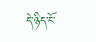དེ་ཉིད་ངོ་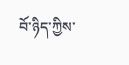བོ་ཉིད་ཀྱིས་